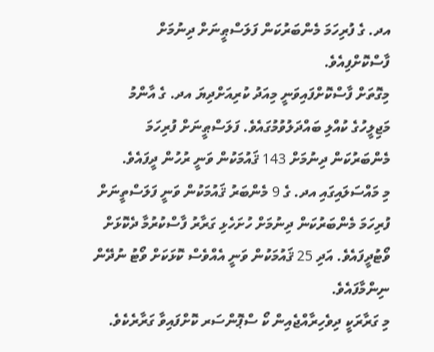އދ. ގެ ފުރިހަމަ މެންބަރުކަން ފަލަސްޠީނަށް ދިނުމަށް ފާސްކޮށްފިއެވެ.
މިގޮތަށް ފާސްކޮށްފައިވަނީ މިއަދު ކުރިއަށްދިޔަ އދ. ގެ އާންމު މަޖިލީހުގެ ކުއްލި ބައްދަލުވުމުގައެވެ. ފަލަސްޠީނަށް ފުރިހަމަ މެންބަރުކަން ދިނުމަށް 143 ޤައުމަކުން ވަނީ ރުހުން ދީފައެވެ.
މި މައްސަލައިގައި އދ. ގެ 9 މެންބަރު ޤައުމަކުން ވަނީ ފަލަސްތީނަށް ފުރިހަމަ މެންބަރުކަން ދިނުމަށް ހުށަހެޅި ގަރާރު ފާސްކުރުމާ ދެކޮޅަށް ވޯޓުދީފައެވެ. އަދި 25 ޤައުމަކުން ވަނީ އެއްވެސް ކޮޅަކަށް ވޯޓު ނުދޭން ނިންމާފައެވެ.
މި ގަރާރަކީ ދިވެހިރާއްޖެއިން ކޯ ސްޕޮންސަރ ކޮށްފައިވާ ގަރާރެކެވެ.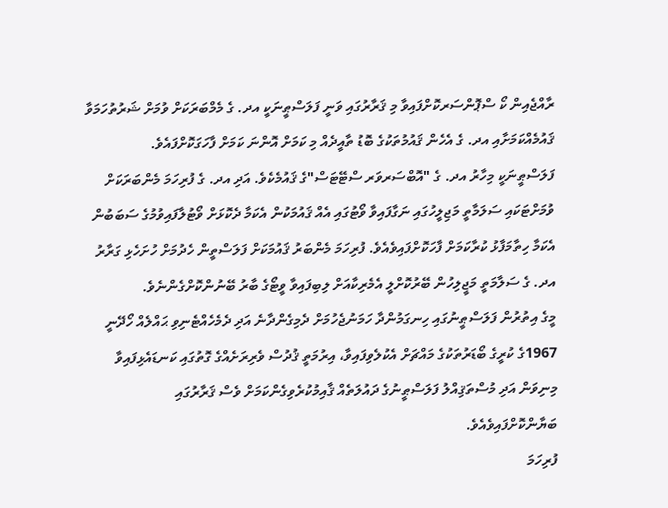ރާއްޖެއިން ކޯ ސްޕޮންސަރކޮށްފައިވާ މި ޤަރާރުގައި ވަނީ ފަލަސްޠީނަކީ އދ. ގެ މެމްބަރަކަށް ވުމަށް ޝަރުތުހަމަވާ ޤައުމެއްކަމަށާއި އދ. ގެ އެހެން ޤައުމުތަކުގެ ބޮޑު ތާއީދެއް މި ކަމަށް އޮންނަ ކަމަށް ފާހަގަކޮށްފައެވެ.
ފަލަސްޠީނަކީ މިހާރު އދ. ގެ "އޮބްސަރވަރ ސްޓޭޓަސް"ގެ ޤައުމެކެވެ. އަދި އދ. ގެ ފުރިހަމަ މެންބަރަކަށް ވުމަށްޓަކައި ސަލަމާތީ މަޖިލީހުގައި ނަގާފައިވާ ވޯޓުގައި އެއް ޤައުމަކުން އެކަމާ ދެކޮޅަށް ވޯޓުލާފައިވުމުގެ ސަބަބުން އެކަމާ ހިތާމަފާޅު ކުރާކަމަށް ފާހަކޮށްފައިވެއެވެ. ފުރިހަމަ މެންބަރު ޤައުމަކަށް ފަލަސްތީން ހެދުމަށް ހުށަހެޅި ގަރާރު އދ. ގެ ސަލާމަތީ މަޖީލިހުން ބޭރުކޮށްލީ އެމެރިކާއަށް ލިބިފައިވާ ވީޓޯގެ ބާރު ބޭނުންކޮށްގެންނެވެ.
މީގެ އިތުރުން ފަލަސްޠީނުގައި ހިނގަމުންދާ ހަމަނުޖެހުމަށް ދެމިގެންދާނެ އަދި ދެމެހެއްޓެނިވި ޙައްލެއް ހޯދޭނީ 1967ގެ ކުރީގެ ބޯޑަރުތަކުގެ މައްޗަށް އެކުލެވިފައިވާ، އިރުމަތީ ޤުދުސް ވެރިރަށެއްގެ ގޮތުގައި ކަނޑައެޅިފައިވާ މިނިވަން އަދި މުސްތަޤިއްލު ފަލަސްޠީނުގެ ދައުލަތެއް ޤާއިމުކުރެވިގެންކަމަށް ވެސް ޤަރާރުގައި ބަޔާންކޮށްފައިވެއެވެ.
ފުރިހަމަ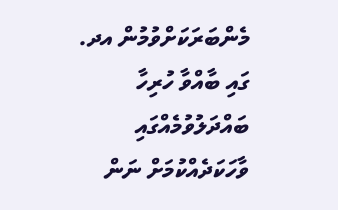މެންބަރަކަށްވުމުން އދ. ގައި ބާއްވާ ހުރިހާ ބައްދަލުވުމެއްގައި ވާހަކަދެއްކުމަށް ނަން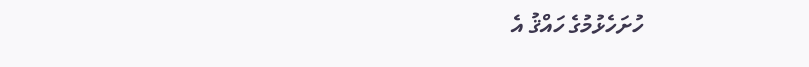ހުށަހެޅުމުގެ ހައްޤު އެ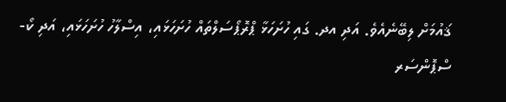ޤައުމަށް ލިބޭނެއެވެ. އަދި އދ. ގައި ހުށަހަޅާ ޕްރޮޕޯސަލްތައް ހުށަހަޅައި، އިސްލާހު ހުށަހަޅައި، އަދި ކޯ-ސްޕޮންސަރ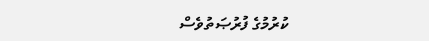ކުރުމުގެ ފުރުޞަތުވެސް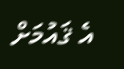އެ ޤައުމަށް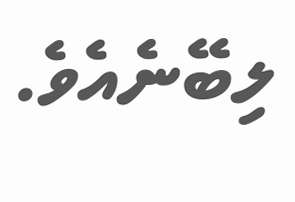ލިބޭނެއެވެ.